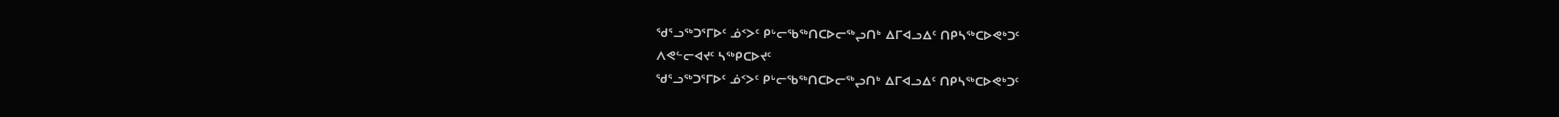ᖁᕐᓗᖅᑐᕐᒥᐅᑦ ᓅᑉᐳᑦ ᑭᒡᓕᖃᖅᑎᑕᐅᓕᖅᖢᑎᒃ ᐃᒥᐊᓗᐃᑦ ᑎᑭᓴᖅᑕᐅᕙᒃᑐᑦ
ᐱᕙᓪᓕᐊᔪᑦ ᓴᖅᑭᑕᐅᔪᑦ
ᖁᕐᓗᖅᑐᕐᒥᐅᑦ ᓅᑉᐳᑦ ᑭᒡᓕᖃᖅᑎᑕᐅᓕᖅᖢᑎᒃ ᐃᒥᐊᓗᐃᑦ ᑎᑭᓴᖅᑕᐅᕙᒃᑐᑦ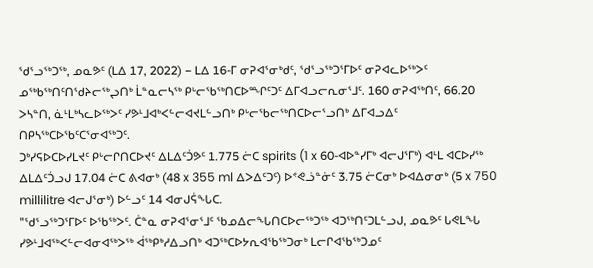ᖁᕐᓗᖅᑐᖅ, ᓄᓇᕗᑦ (ᒪᐃ 17, 2022) − ᒪᐃ 16-ᒥ ᓂᕈᐊᕐᓂᒃᑯᑦ, ᖁᕐᓗᖅᑐᕐᒥᐅᑦ ᓂᕈᐊᓚᐅᖅᐳᑦ ᓄᖅᑲᖅᑎᑦᑎᖁᔨᓕᖅᖢᑎᒃ ᒫᓐᓇᓕᓴᖅ ᑭᒡᓕᖃᖅᑎᑕᐅᙱᑦᑐᑦ ᐃᒥᐊᓗᓕᕆᓂᕐᒧᑦ. 160 ᓂᕈᐊᖅᑎᑦ, 66.20 ᐳᓴᓐᑎ, ᓈᒻᒪᒃᓴᓚᐅᖅᐳᑦ ᓯᕗᒻᒧᐊᒃᐸᓪᓕᐊᔪᒪᓪᓗᑎᒃ ᑭᒡᓕᖃᓕᖅᑎᑕᐅᓕᕐᓗᑎᒃ ᐃᒥᐊᓗᐃᑦ ᑎᑭᓴᖅᑕᐅᖃᑦᑕᕐᓂᐊᖅᑐᑦ.
ᑐᒃᓯᕋᐅᑕᐅᓯᒪᔪᑦ ᑭᒡᓕᒋᑎᑕᐅᔪᑦ ᐃᒪᐃᑦᑑᕗᑦ 1.775 ᓖᑕ spirits (1 x 60-ᐊᐅᓐᓯᒥᒃ ᐊᓕᒍᕐᒥᒃ) ᐊᒻᒪ ᐊᑕᐅᓯᖅ ᐃᒪᐃᑦᑑᓗᒍ 17.04 ᓖᑕ ᕕᐊᓂᒃ (48 x 355 ml ᐃᐳᐃᑦᑐᑦ) ᐅᕝᕙᓘᓐᓃᑦ 3.75 ᓖᑕᓂᒃ ᐅᐊᐃᓂᓂᒃ (5 x 750 millilitre ᐊᓕᒍᕐᓂᒃ) ᐅᓪᓗᑦ 14 ᐊᓂᒍᕌᖓᑕ.
"ᖁᕐᓗᖅᑐᕐᒥᐅᑦ ᐅᖃᖅᐳᑦ. ᑖᓐᓇ ᓂᕈᐊᕐᓂᕐᒧᑦ ᖃᓄᐃᓕᖓᑎᑕᐅᓕᖅᑐᖅ ᐊᑐᖅᑎᑦᑐᒪᓪᓗᒍ, ᓄᓇᕗᑦ ᒐᕙᒪᖓ ᓯᕗᒻᒧᐊᖅᐸᓪᓕᐊᓂᐊᖅᐳᖅ ᐋᖅᑭᒃᓱᐃᓗᑎᒃ ᐊᑐᖅᑕᐅᔭᕆᐊᖃᖅᑐᓂᒃ ᒪᓕᒋᐊᖃᖅᑐᓄᑦ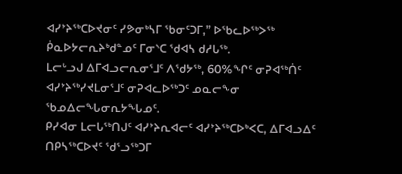ᐊᓯᔾᔨᖅᑕᐅᔪᓂᑦ ᓯᕗᓂᒃᓴᒥ ᖃᓂᑦᑐᒥ,” ᐅᖃᓚᐅᖅᐳᖅ ᑮᓇᐅᔭᓕᕆᔨᒃᑯᓐᓄᑦ ᒥᓂᔅᑕ ᖁᐊᓴ ᑯᓱᒐᖅ.
ᒪᓕᒡᓗᒍ ᐃᒥᐊᓗᓕᕆᓂᕐᒧᑦ ᐱᖁᔭᖅ, 60%ᖏᑦ ᓂᕈᐊᖅᑏᑦ ᐊᓯᔾᔨᖅᓯᔪᒪᓂᕐᒧᑦ ᓂᕈᐊᓚᐅᖅᑐᑦ ᓄᓇᓕᖕᓂ ᖃᓄᐃᓕᖓᓂᕆᔭᖓᓄᑦ.
ᑭᓯᐊᓂ ᒪᓕᒐᖅᑎᒍᑦ ᐊᓯᔾᔨᕆᐊᓕᑦ ᐊᓯᔾᔨᖅᑕᐅᒃᐸᑕ, ᐃᒥᐊᓗᐃᑦ ᑎᑭᓴᖅᑕᐅᔪᑦ ᖁᕐᓗᖅᑐᒥ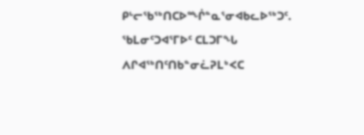ᑭᒡᓕᖃᖅᑎᑕᐅᙲᓐᓇᕐᓂᐊᑲᓚᐅᖅᑐᑦ.
ᖃᒪᓂᑦᑐᐊᕐᒥᐅᑦ ᑕᒪᑐᒥᖓ ᐱᒋᐊᖅᑎᑦᑎᑲᓐᓂᓛᕈᒪᒃᐸᑕ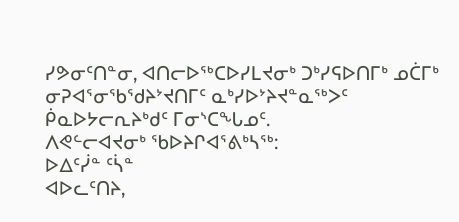ᓯᕗᓂᑦᑎᓐᓂ, ᐊᑎᓕᐅᖅᑕᐅᓯᒪᔪᓂᒃ ᑐᒃᓯᕋᐅᑎᒥᒃ ᓄᑖᒥᒃ ᓂᕈᐊᕐᓂᖃᖁᔨᔾᔪᑎᒥᑦ ᓇᒃᓯᐅᔾᔨᔪᓐᓇᖅᐳᑦ ᑮᓇᐅᔭᓕᕆᔨᒃᑯᑦ ᒥᓂᔅᑕᖓᓄᑦ.
ᐱᕙᓪᓕᐊᔪᓂᒃ ᖃᐅᔨᒋᐊᕐᕕᒃᓴᖅ:
ᐅᐃᑦᓰᓐ ᑦᓵᓐ
ᐊᐅᓚᑦᑎᔨ,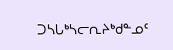ᑐᓴᒐᒃᓴᓕᕆᔨᒃᑯᓐᓄᑦ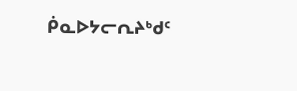ᑮᓇᐅᔭᓕᕆᔨᒃᑯᑦ